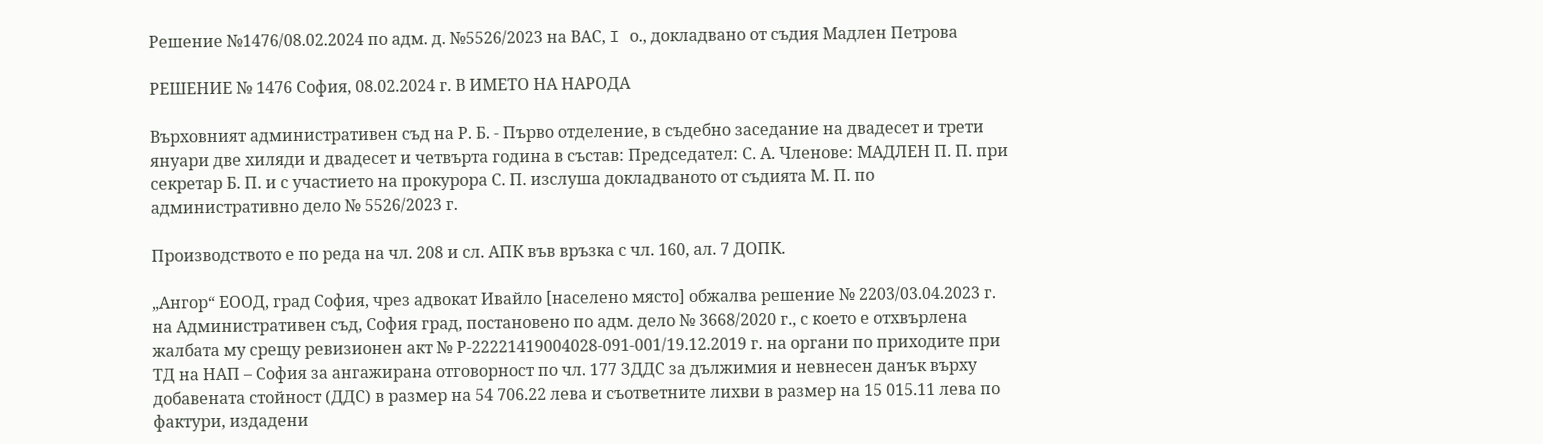Решение №1476/08.02.2024 по адм. д. №5526/2023 на ВАС, I о., докладвано от съдия Мадлен Петрова

РЕШЕНИЕ № 1476 София, 08.02.2024 г. В ИМЕТО НА НАРОДА

Върховният административен съд на Р. Б. - Първо отделение, в съдебно заседание на двадесет и трети януари две хиляди и двадесет и четвърта година в състав: Председател: С. А. Членове: МАДЛЕН П. П. при секретар Б. П. и с участието на прокурора С. П. изслуша докладваното от съдията М. П. по административно дело № 5526/2023 г.

Производството е по реда на чл. 208 и сл. АПК във връзка с чл. 160, ал. 7 ДОПК.

„Ангор“ ЕООД, град София, чрез адвокат Ивайло [населено място] обжалва решение № 2203/03.04.2023 г. на Административен съд, София град, постановено по адм. дело № 3668/2020 г., с което е отхвърлена жалбата му срещу ревизионен акт № Р-22221419004028-091-001/19.12.2019 г. на органи по приходите при ТД на НАП – София за ангажирана отговорност по чл. 177 ЗДДС за дължимия и невнесен данък върху добавената стойност (ДДС) в размер на 54 706.22 лева и съответните лихви в размер на 15 015.11 лева по фактури, издадени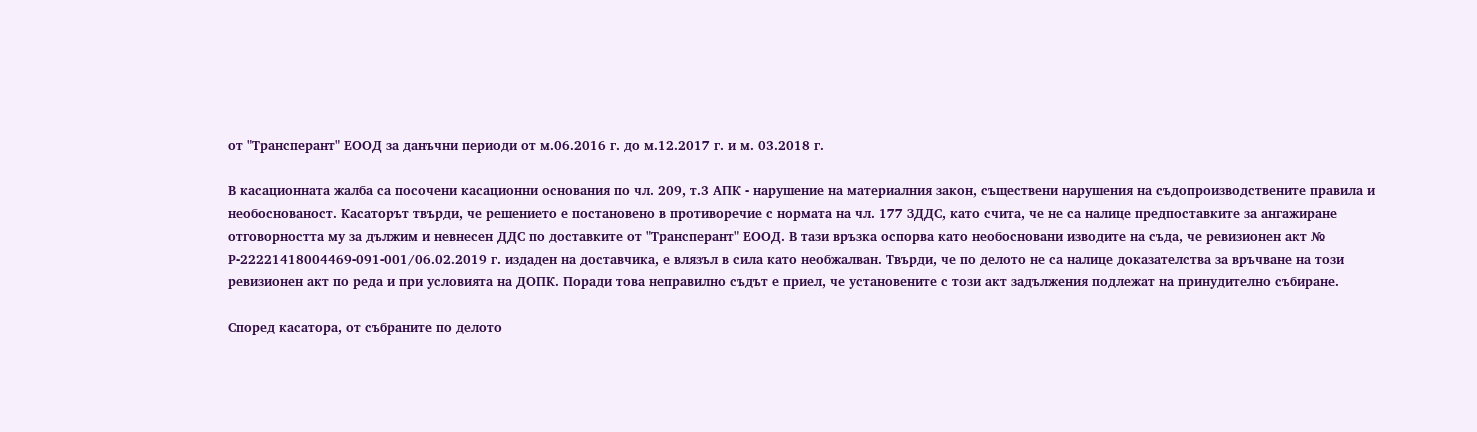от "Трансперант" ЕООД за данъчни периоди от м.06.2016 г. до м.12.2017 г. и м. 03.2018 г.

В касационната жалба са посочени касационни основания по чл. 209, т.3 АПК - нарушение на материалния закон, съществени нарушения на съдопроизводствените правила и необоснованост. Касаторът твърди, че решението е постановено в противоречие с нормата на чл. 177 ЗДДС, като счита, че не са налице предпоставките за ангажиране отговорността му за дължим и невнесен ДДС по доставките от "Трансперант" ЕООД. В тази връзка оспорва като необосновани изводите на съда, че ревизионен акт № Р-22221418004469-091-001/06.02.2019 г. издаден на доставчика, е влязъл в сила като необжалван. Твърди, че по делото не са налице доказателства за връчване на този ревизионен акт по реда и при условията на ДОПК. Поради това неправилно съдът е приел, че установените с този акт задължения подлежат на принудително събиране.

Според касатора, от събраните по делото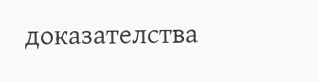доказателства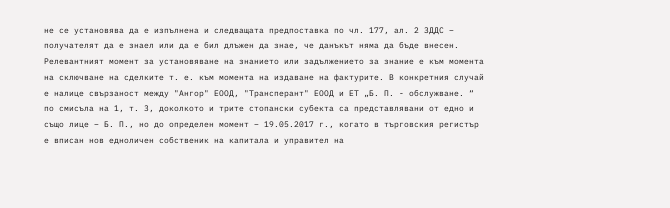не се установява да е изпълнена и следващата предпоставка по чл. 177, ал. 2 ЗДДС – получателят да е знаел или да е бил длъжен да знае, че данъкът няма да бъде внесен. Релевантният момент за установяване на знанието или задължението за знание е към момента на сключване на сделките т. е. към момента на издаване на фактурите. В конкретния случай е налице свързаност между "Ангор" ЕООД, "Трансперант" ЕООД и ЕТ „Б. П. - обслужване. “ по смисъла на 1, т. 3, доколкото и трите стопански субекта са представлявани от едно и също лице – Б. П., но до определен момент – 19.05.2017 г., когато в търговския регистър е вписан нов едноличен собственик на капитала и управител на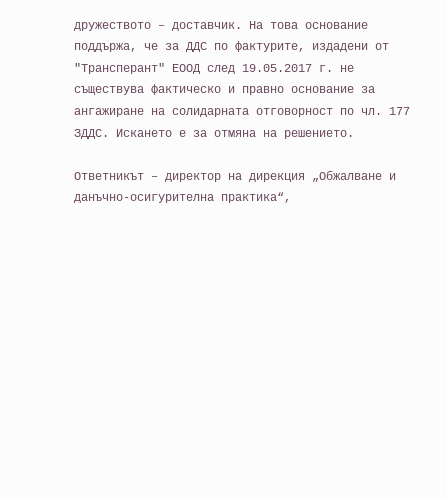дружеството – доставчик. На това основание поддържа, че за ДДС по фактурите, издадени от "Трансперант" ЕООД след 19.05.2017 г. не съществува фактическо и правно основание за ангажиране на солидарната отговорност по чл. 177 ЗДДС. Искането е за отмяна на решението.

Ответникът – директор на дирекция „Обжалване и данъчно-осигурителна практика“,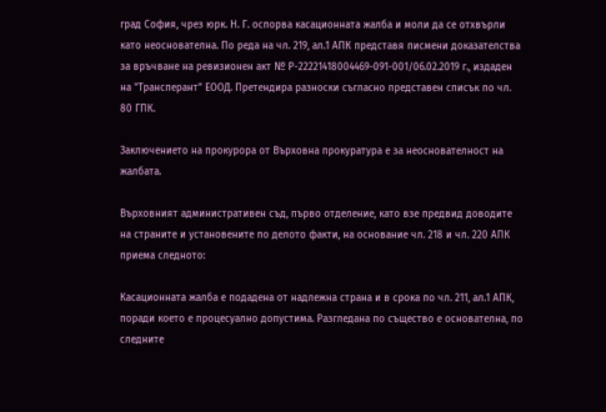град София, чрез юрк. Н. Г. оспорва касационната жалба и моли да се отхвърли като неоснователна. По реда на чл. 219, ал.1 АПК представя писмени доказателства за връчване на ревизионен акт № Р-22221418004469-091-001/06.02.2019 г., издаден на "Трансперант" ЕООД. Претендира разноски съгласно представен списък по чл. 80 ГПК.

Заключението на прокурора от Върховна прокуратура е за неоснователност на жалбата.

Върховният административен съд, първо отделение, като взе предвид доводите на страните и установените по делото факти, на основание чл. 218 и чл. 220 АПК приема следното:

Касационната жалба е подадена от надлежна страна и в срока по чл. 211, ал.1 АПК, поради което е процесуално допустима. Разгледана по същество е основателна, по следните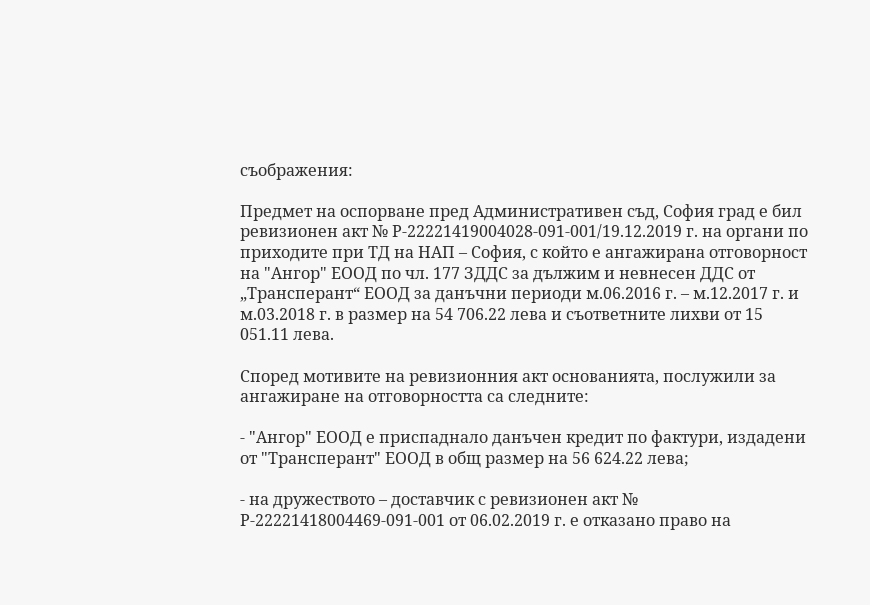съображения:

Предмет на оспорване пред Административен съд, София град е бил ревизионен акт № Р-22221419004028-091-001/19.12.2019 г. на органи по приходите при ТД на НАП – София, с който е ангажирана отговорност на "Ангор" ЕООД по чл. 177 ЗДДС за дължим и невнесен ДДС от „Трансперант“ ЕООД за данъчни периоди м.06.2016 г. – м.12.2017 г. и м.03.2018 г. в размер на 54 706.22 лева и съответните лихви от 15 051.11 лева.

Според мотивите на ревизионния акт основанията, послужили за ангажиране на отговорността са следните:

- "Ангор" ЕООД е приспаднало данъчен кредит по фактури, издадени от "Трансперант" ЕООД в общ размер на 56 624.22 лева;

- на дружеството – доставчик с ревизионен акт № Р-22221418004469-091-001 от 06.02.2019 г. е отказано право на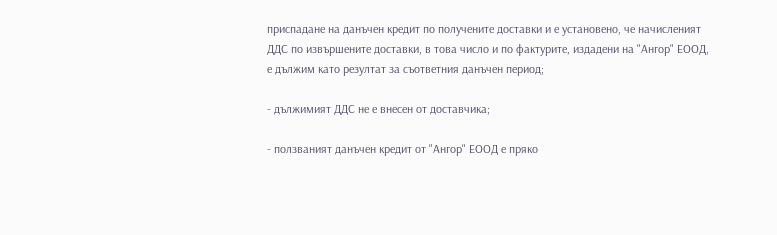приспадане на данъчен кредит по получените доставки и е установено, че начисленият ДДС по извършените доставки, в това число и по фактурите, издадени на "Ангор" ЕООД, е дължим като резултат за съответния данъчен период;

- дължимият ДДС не е внесен от доставчика;

- ползваният данъчен кредит от "Ангор" ЕООД е пряко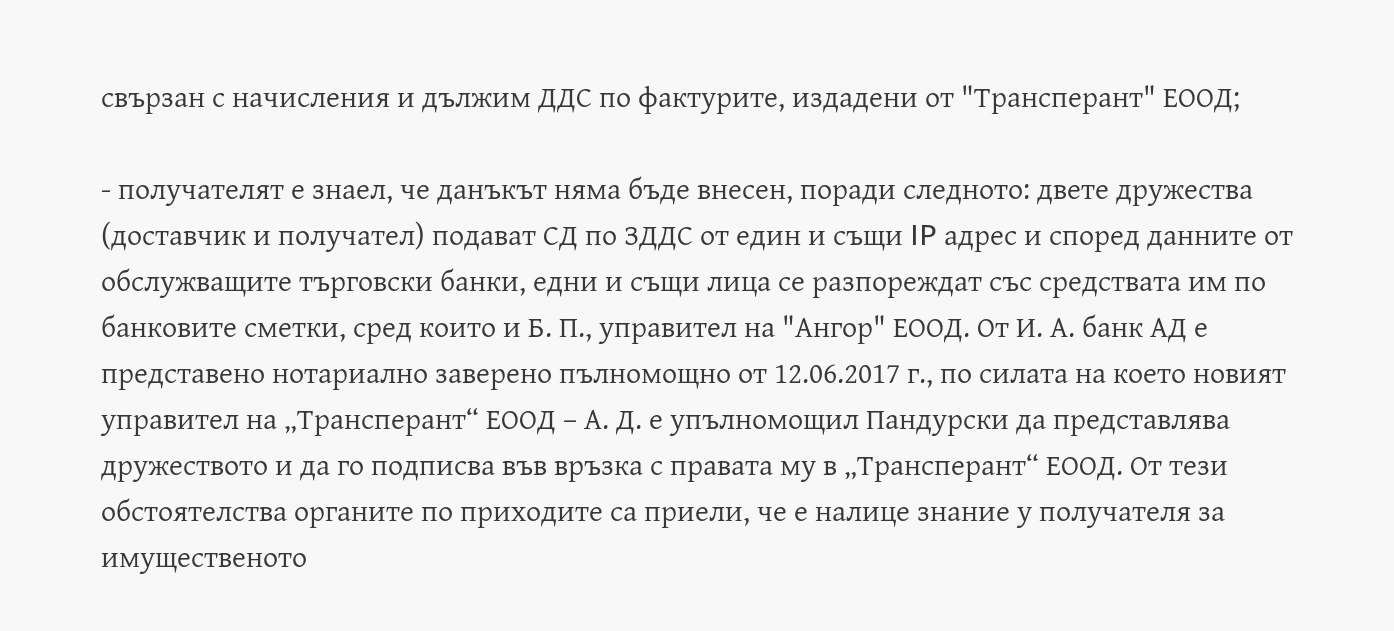свързан с начисления и дължим ДДС по фактурите, издадени от "Трансперант" ЕООД;

- получателят е знаел, че данъкът няма бъде внесен, поради следното: двете дружества (доставчик и получател) подават СД по ЗДДС от един и същи IP адрес и според данните от обслужващите търговски банки, едни и същи лица се разпореждат със средствата им по банковите сметки, сред които и Б. П., управител на "Ангор" ЕООД. От И. А. банк АД е представено нотариално заверено пълномощно от 12.06.2017 г., по силата на което новият управител на „Трансперант“ ЕООД – А. Д. е упълномощил Пандурски да представлява дружеството и да го подписва във връзка с правата му в „Трансперант“ ЕООД. От тези обстоятелства органите по приходите са приели, че е налице знание у получателя за имущественото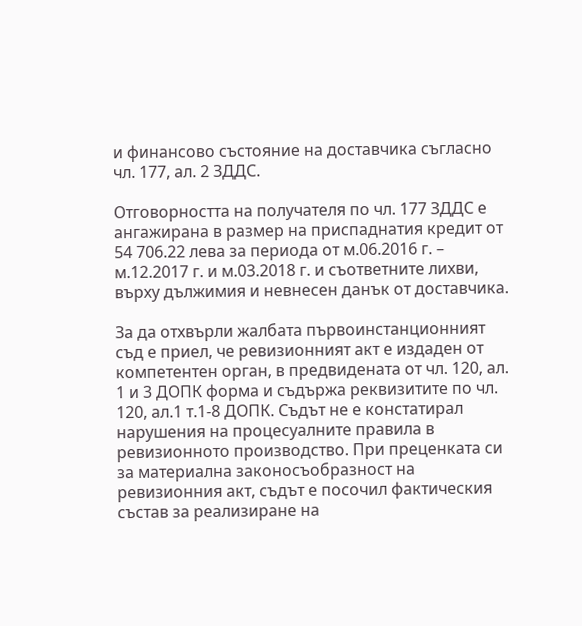и финансово състояние на доставчика съгласно чл. 177, ал. 2 ЗДДС.

Отговорността на получателя по чл. 177 ЗДДС е ангажирана в размер на приспаднатия кредит от 54 706.22 лева за периода от м.06.2016 г. – м.12.2017 г. и м.03.2018 г. и съответните лихви, върху дължимия и невнесен данък от доставчика.

За да отхвърли жалбата първоинстанционният съд е приел, че ревизионният акт е издаден от компетентен орган, в предвидената от чл. 120, ал. 1 и 3 ДОПК форма и съдържа реквизитите по чл. 120, ал.1 т.1-8 ДОПК. Съдът не е констатирал нарушения на процесуалните правила в ревизионното производство. При преценката си за материална законосъобразност на ревизионния акт, съдът е посочил фактическия състав за реализиране на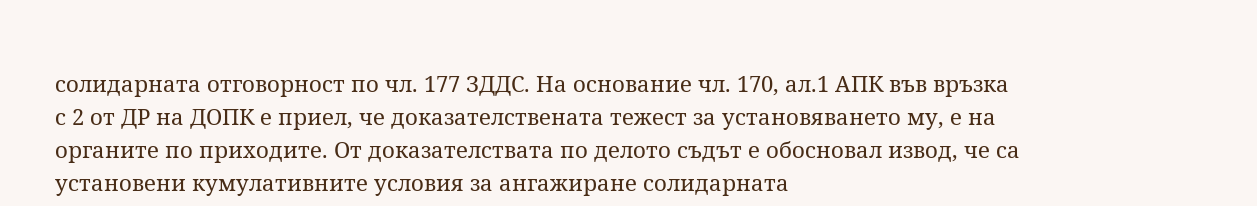солидарната отговорност по чл. 177 ЗДДС. На основание чл. 170, ал.1 АПК във връзка с 2 от ДР на ДОПК е приел, че доказателствената тежест за установяването му, е на органите по приходите. От доказателствата по делото съдът е обосновал извод, че са установени кумулативните условия за ангажиране солидарната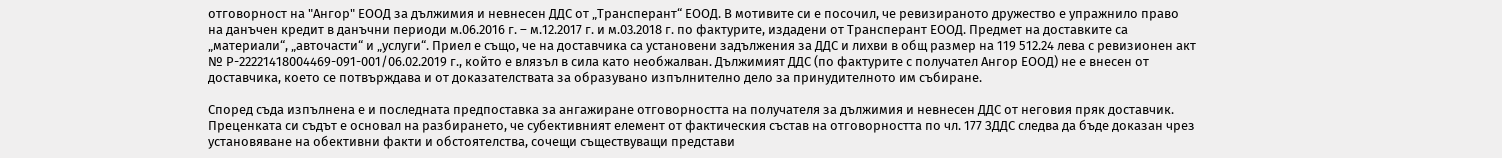отговорност на "Ангор" ЕООД за дължимия и невнесен ДДС от „Трансперант“ ЕООД. В мотивите си е посочил, че ревизираното дружество е упражнило право на данъчен кредит в данъчни периоди м.06.2016 г. – м.12.2017 г. и м.03.2018 г. по фактурите, издадени от Трансперант ЕООД. Предмет на доставките са „материали“, „авточасти“ и „услуги“. Приел е също, че на доставчика са установени задължения за ДДС и лихви в общ размер на 119 512.24 лева с ревизионен акт № Р-22221418004469-091-001/06.02.2019 г., който е влязъл в сила като необжалван. Дължимият ДДС (по фактурите с получател Ангор ЕООД) не е внесен от доставчика, което се потвърждава и от доказателствата за образувано изпълнително дело за принудителното им събиране.

Според съда изпълнена е и последната предпоставка за ангажиране отговорността на получателя за дължимия и невнесен ДДС от неговия пряк доставчик. Преценката си съдът е основал на разбирането, че субективният елемент от фактическия състав на отговорността по чл. 177 ЗДДС следва да бъде доказан чрез установяване на обективни факти и обстоятелства, сочещи съществуващи представи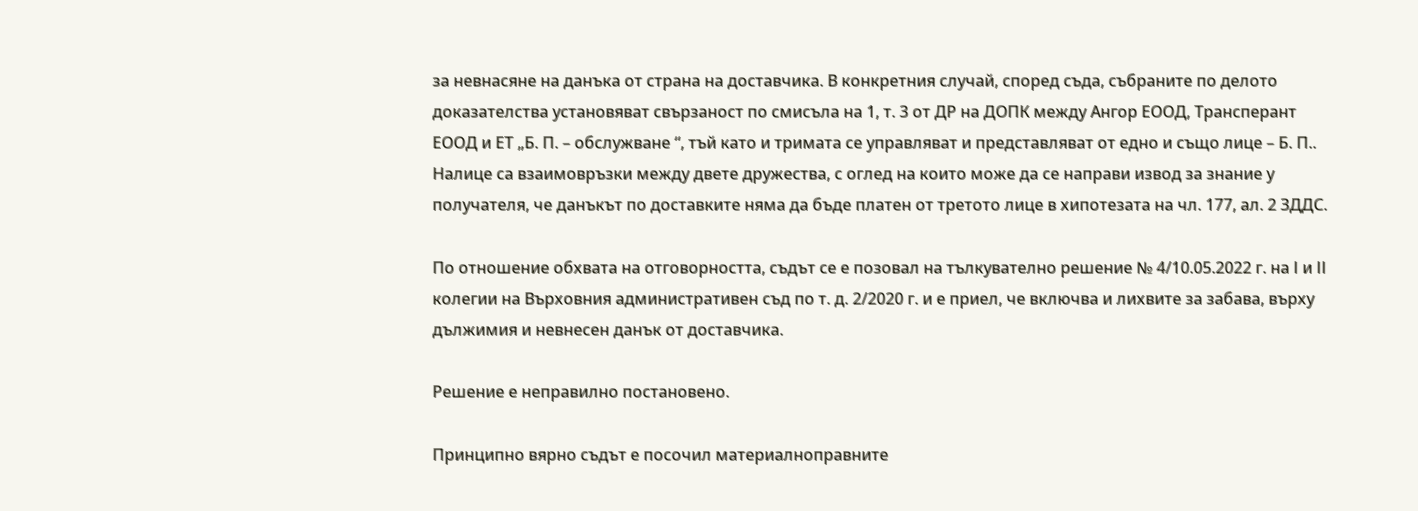за невнасяне на данъка от страна на доставчика. В конкретния случай, според съда, събраните по делото доказателства установяват свързаност по смисъла на 1, т. 3 от ДР на ДОПК между Ангор ЕООД, Трансперант ЕООД и ЕТ „Б. П. – обслужване “, тъй като и тримата се управляват и представляват от едно и също лице – Б. П.. Налице са взаимовръзки между двете дружества, с оглед на които може да се направи извод за знание у получателя, че данъкът по доставките няма да бъде платен от третото лице в хипотезата на чл. 177, ал. 2 ЗДДС.

По отношение обхвата на отговорността, съдът се е позовал на тълкувателно решение № 4/10.05.2022 г. на І и ІІ колегии на Върховния административен съд по т. д. 2/2020 г. и е приел, че включва и лихвите за забава, върху дължимия и невнесен данък от доставчика.

Решение е неправилно постановено.

Принципно вярно съдът е посочил материалноправните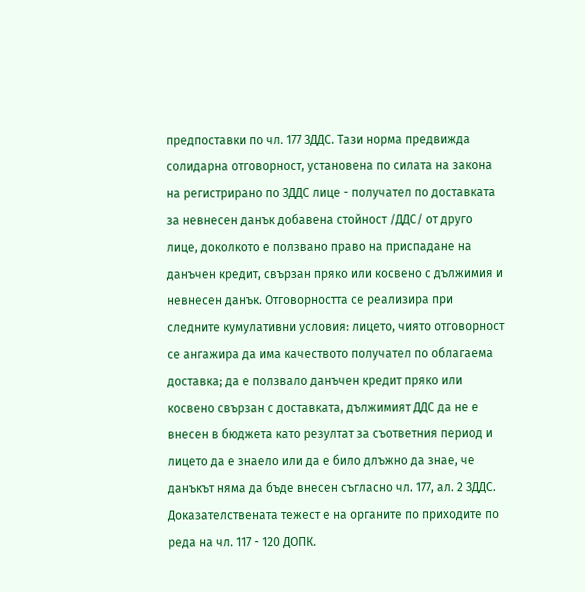предпоставки по чл. 177 ЗДДС. Тази норма предвижда солидарна отговорност, установена по силата на закона на регистрирано по ЗДДС лице - получател по доставката за невнесен данък добавена стойност /ДДС/ от друго лице, доколкото е ползвано право на приспадане на данъчен кредит, свързан пряко или косвено с дължимия и невнесен данък. Отговорността се реализира при следните кумулативни условия: лицето, чиято отговорност се ангажира да има качеството получател по облагаема доставка; да е ползвало данъчен кредит пряко или косвено свързан с доставката, дължимият ДДС да не е внесен в бюджета като резултат за съответния период и лицето да е знаело или да е било длъжно да знае, че данъкът няма да бъде внесен съгласно чл. 177, ал. 2 ЗДДС. Доказателствената тежест е на органите по приходите по реда на чл. 117 - 120 ДОПК.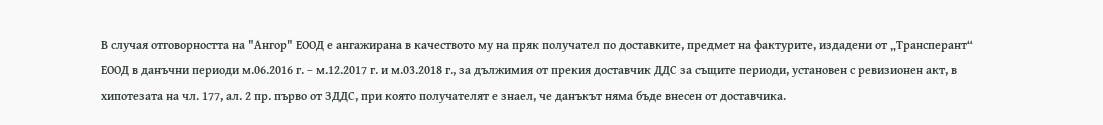В случая отговорността на "Ангор" ЕООД е ангажирана в качеството му на пряк получател по доставките, предмет на фактурите, издадени от „Трансперант“ ЕООД в данъчни периоди м.06.2016 г. – м.12.2017 г. и м.03.2018 г., за дължимия от прекия доставчик ДДС за същите периоди, установен с ревизионен акт, в хипотезата на чл. 177, ал. 2 пр. първо от ЗДДС, при която получателят е знаел, че данъкът няма бъде внесен от доставчика.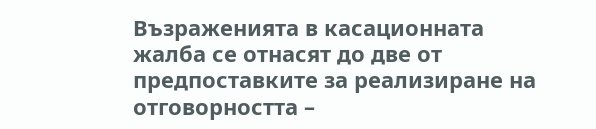Възраженията в касационната жалба се отнасят до две от предпоставките за реализиране на отговорността –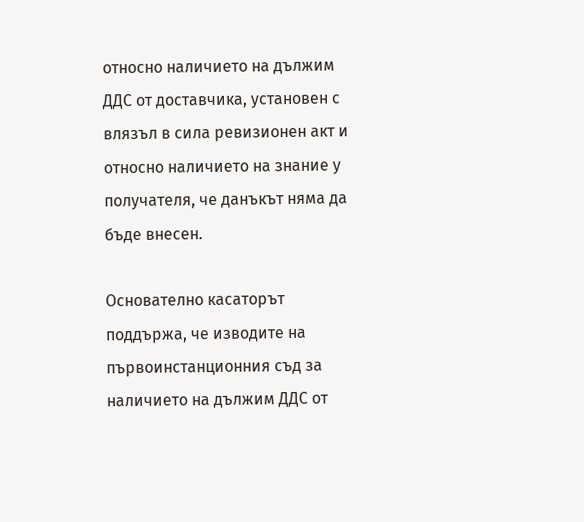относно наличието на дължим ДДС от доставчика, установен с влязъл в сила ревизионен акт и относно наличието на знание у получателя, че данъкът няма да бъде внесен.

Основателно касаторът поддържа, че изводите на първоинстанционния съд за наличието на дължим ДДС от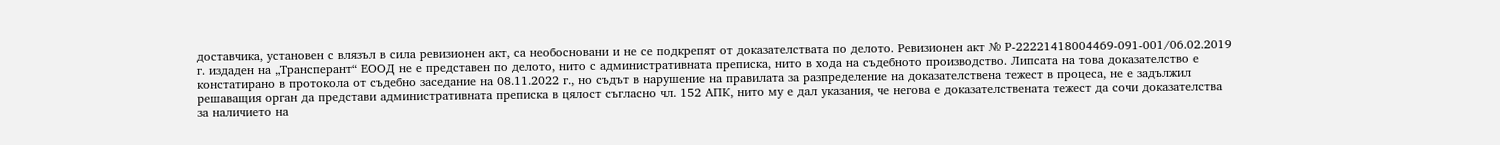доставчика, установен с влязъл в сила ревизионен акт, са необосновани и не се подкрепят от доказателствата по делото. Ревизионен акт № Р-22221418004469-091-001/06.02.2019 г. издаден на „Трансперант“ ЕООД не е представен по делото, нито с административната преписка, нито в хода на съдебното производство. Липсата на това доказателство е констатирано в протокола от съдебно заседание на 08.11.2022 г., но съдът в нарушение на правилата за разпределение на доказателствена тежест в процеса, не е задължил решаващия орган да представи административната преписка в цялост съгласно чл. 152 АПК, нито му е дал указания, че негова е доказателствената тежест да сочи доказателства за наличието на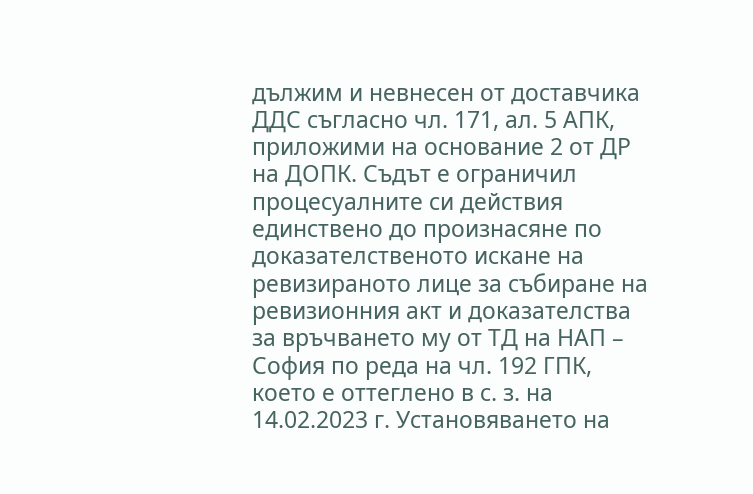дължим и невнесен от доставчика ДДС съгласно чл. 171, ал. 5 АПК, приложими на основание 2 от ДР на ДОПК. Съдът е ограничил процесуалните си действия единствено до произнасяне по доказателственото искане на ревизираното лице за събиране на ревизионния акт и доказателства за връчването му от ТД на НАП – София по реда на чл. 192 ГПК, което е оттеглено в с. з. на 14.02.2023 г. Установяването на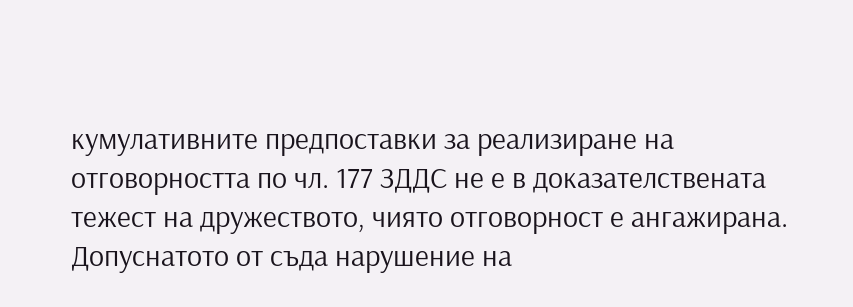кумулативните предпоставки за реализиране на отговорността по чл. 177 ЗДДС не е в доказателствената тежест на дружеството, чиято отговорност е ангажирана. Допуснатото от съда нарушение на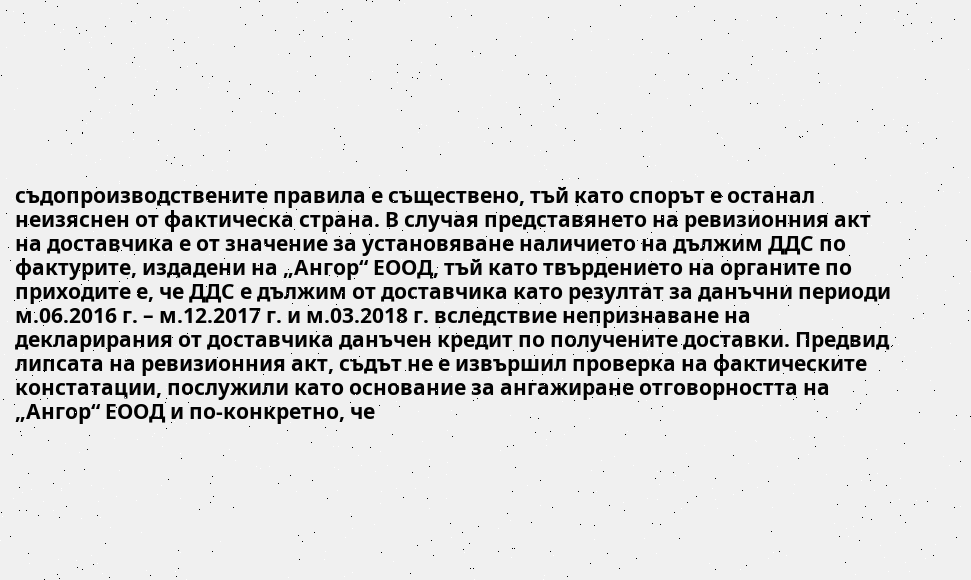съдопроизводствените правила е съществено, тъй като спорът е останал неизяснен от фактическа страна. В случая представянето на ревизионния акт на доставчика е от значение за установяване наличието на дължим ДДС по фактурите, издадени на „Ангор“ ЕООД, тъй като твърдението на органите по приходите е, че ДДС е дължим от доставчика като резултат за данъчни периоди м.06.2016 г. – м.12.2017 г. и м.03.2018 г. вследствие непризнаване на декларирания от доставчика данъчен кредит по получените доставки. Предвид липсата на ревизионния акт, съдът не е извършил проверка на фактическите констатации, послужили като основание за ангажиране отговорността на „Ангор“ ЕООД и по-конкретно, че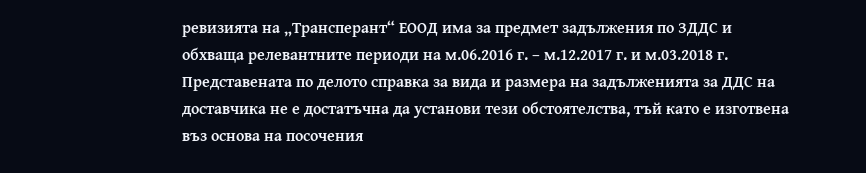ревизията на „Трансперант“ ЕООД има за предмет задължения по ЗДДС и обхваща релевантните периоди на м.06.2016 г. – м.12.2017 г. и м.03.2018 г. Представената по делото справка за вида и размера на задълженията за ДДС на доставчика не е достатъчна да установи тези обстоятелства, тъй като е изготвена въз основа на посочения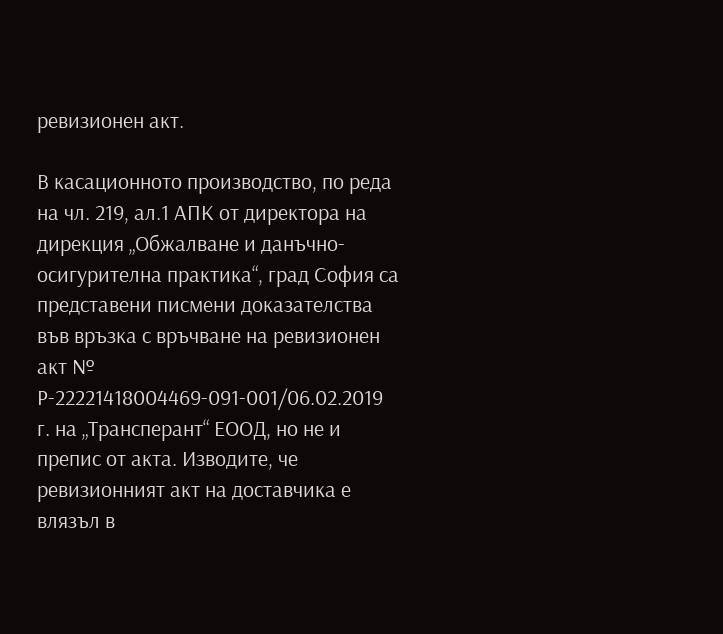ревизионен акт.

В касационното производство, по реда на чл. 219, ал.1 АПК от директора на дирекция „Обжалване и данъчно-осигурителна практика“, град София са представени писмени доказателства във връзка с връчване на ревизионен акт № Р-22221418004469-091-001/06.02.2019 г. на „Трансперант“ ЕООД, но не и препис от акта. Изводите, че ревизионният акт на доставчика е влязъл в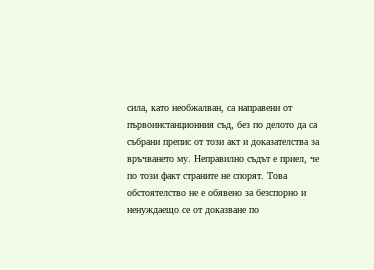сила, като необжалван, са направени от първоинстанционния съд, без по делото да са събрани препис от този акт и доказателства за връчването му. Неправилно съдът е приел, че по този факт страните не спорят. Това обстоятелство не е обявено за безспорно и ненуждаещо се от доказване по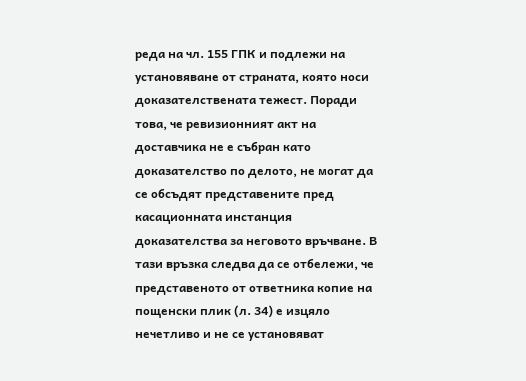реда на чл. 155 ГПК и подлежи на установяване от страната, която носи доказателствената тежест. Поради това, че ревизионният акт на доставчика не е събран като доказателство по делото, не могат да се обсъдят представените пред касационната инстанция доказателства за неговото връчване. В тази връзка следва да се отбележи, че представеното от ответника копие на пощенски плик (л. 34) е изцяло нечетливо и не се установяват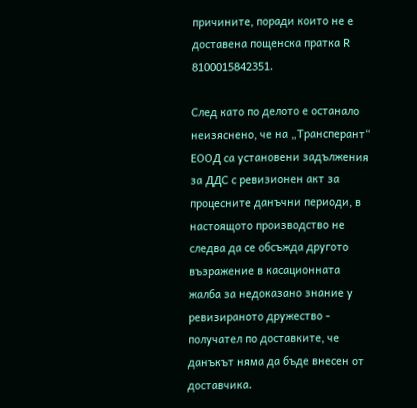причините, поради които не е доставена пощенска пратка R 8100015842351.

След като по делото е останало неизяснено, че на „Трансперант“ ЕООД са установени задължения за ДДС с ревизионен акт за процесните данъчни периоди, в настоящото производство не следва да се обсъжда другото възражение в касационната жалба за недоказано знание у ревизираното дружество - получател по доставките, че данъкът няма да бъде внесен от доставчика.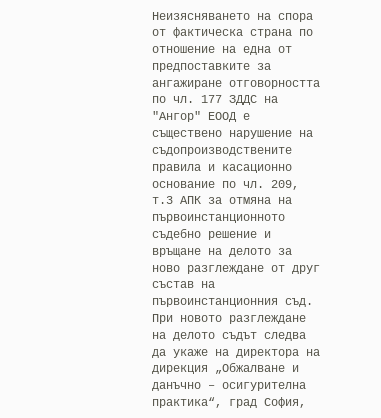Неизясняването на спора от фактическа страна по отношение на една от предпоставките за ангажиране отговорността по чл. 177 ЗДДС на "Ангор" ЕООД е съществено нарушение на съдопроизводствените правила и касационно основание по чл. 209, т.3 АПК за отмяна на първоинстанционното съдебно решение и връщане на делото за ново разглеждане от друг състав на първоинстанционния съд. При новото разглеждане на делото съдът следва да укаже на директора на дирекция „Обжалване и данъчно – осигурителна практика“, град София,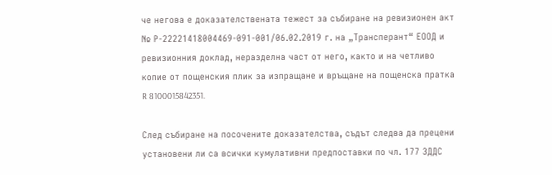че негова е доказателствената тежест за събиране на ревизионен акт № Р-22221418004469-091-001/06.02.2019 г. на „Трансперант“ ЕООД и ревизионния доклад, неразделна част от него, както и на четливо копие от пощенския плик за изпращане и връщане на пощенска пратка R 8100015842351.

След събиране на посочените доказателства, съдът следва да прецени установени ли са всички кумулативни предпоставки по чл. 177 ЗДДС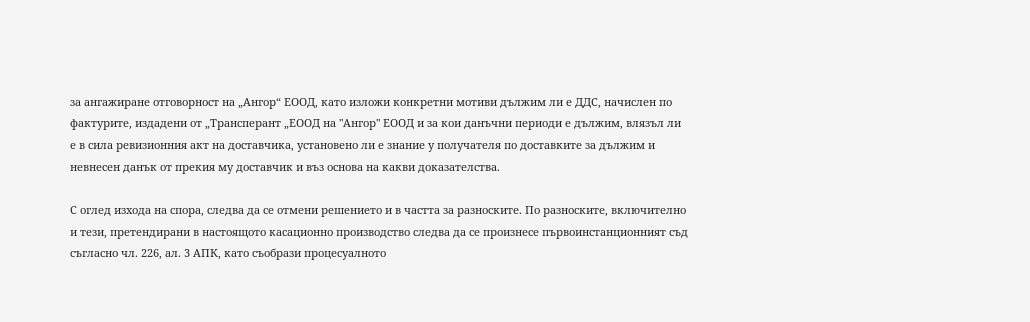за ангажиране отговорност на „Ангор“ ЕООД, като изложи конкретни мотиви дължим ли е ДДС, начислен по фактурите, издадени от „Трансперант „ЕООД на "Ангор" ЕООД и за кои данъчни периоди е дължим, влязъл ли е в сила ревизионния акт на доставчика, установено ли е знание у получателя по доставките за дължим и невнесен данък от прекия му доставчик и въз основа на какви доказателства.

С оглед изхода на спора, следва да се отмени решението и в частта за разноските. По разноските, включително и тези, претендирани в настоящото касационно производство следва да се произнесе първоинстанционният съд съгласно чл. 226, ал. 3 АПК, като съобрази процесуалното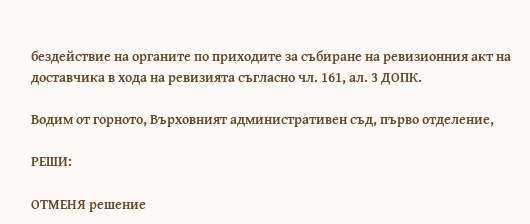бездействие на органите по приходите за събиране на ревизионния акт на доставчика в хода на ревизията съгласно чл. 161, ал. 3 ДОПК.

Водим от горното, Върховният административен съд, първо отделение,

РЕШИ:

ОТМЕНЯ решение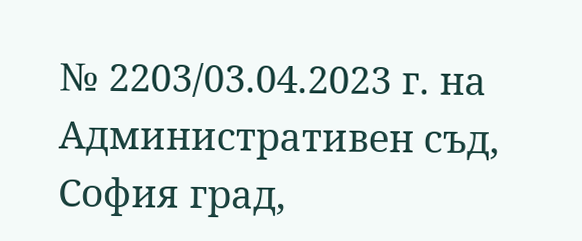№ 2203/03.04.2023 г. на Административен съд, София град,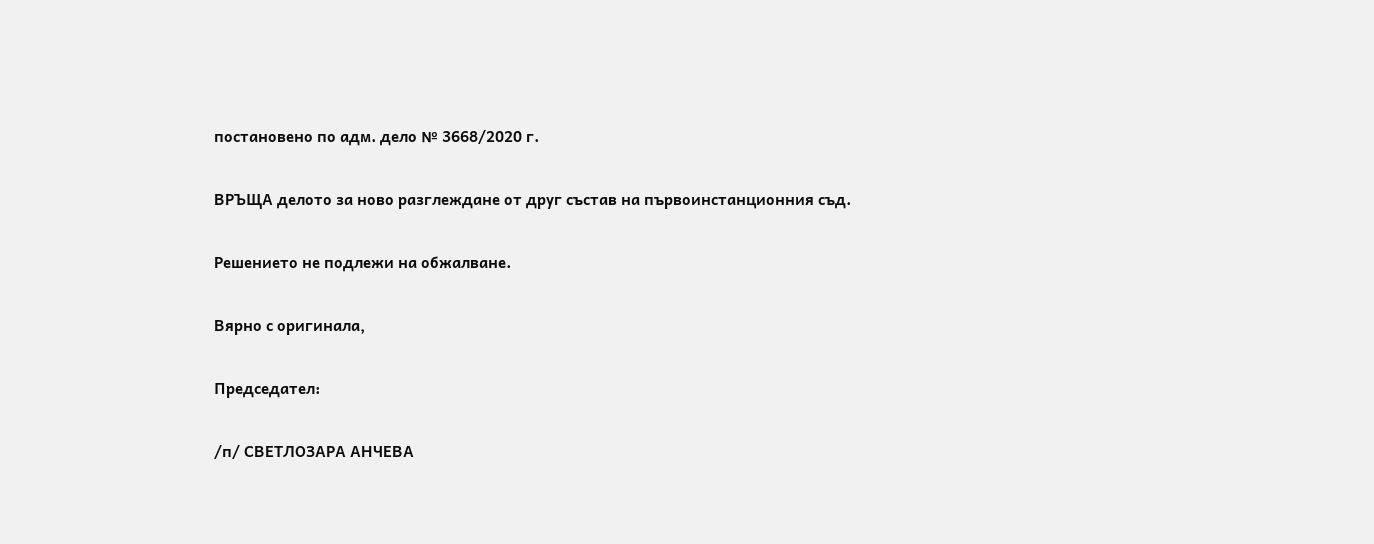постановено по адм. дело № 3668/2020 г.

ВРЪЩА делото за ново разглеждане от друг състав на първоинстанционния съд.

Решението не подлежи на обжалване.

Вярно с оригинала,

Председател:

/п/ СВЕТЛОЗАРА АНЧЕВА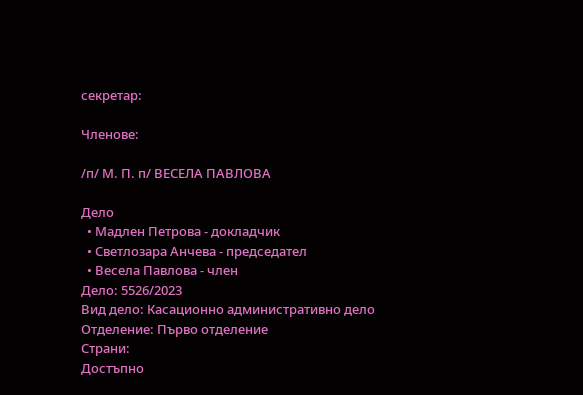секретар:

Членове:

/п/ М. П. п/ ВЕСЕЛА ПАВЛОВА

Дело
  • Мадлен Петрова - докладчик
  • Светлозара Анчева - председател
  • Весела Павлова - член
Дело: 5526/2023
Вид дело: Касационно административно дело
Отделение: Първо отделение
Страни:
Достъпно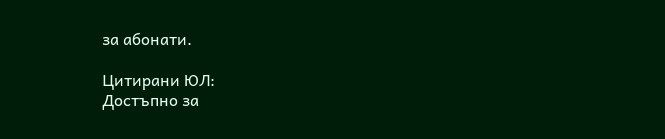за абонати.

Цитирани ЮЛ:
Достъпно за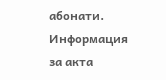абонати.
Информация за акта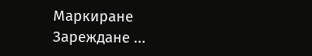Маркиране
Зареждане ...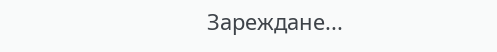Зареждане...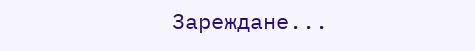Зареждане...